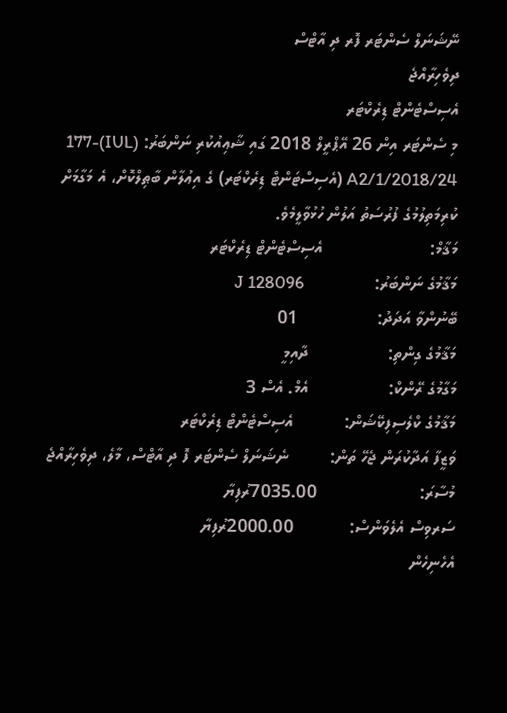ނޭޝަނަލް ސެންޓަރ ފޮރ ދި އާޓްސް
ދިވެހިރާއްޖެ
އެސިސްޓެންޓް ޑިރެކްޓަރ
މި ސެންޓަރ އިން 26 އޭޕްރީލް 2018 ގައި ޝާޢިއުކުރި ނަންބަރު: (IUL)177-A2/1/2018/24 (އެސިސްޓަންޓް ޑިރެކްޓަރ) ގެ އިޢުލާން ބާޠިލްކޮށް، އެ މަގާމަށް ކުރިމަތިލުމުގެ ފުރުސަތު އަލުން ހުޅުވާލީމެވެ.
މަޤާމް:                       އެސިސްޓެންޓް ޑިރެކްޓަރ
މަޤާމުގެ ނަންބަރު:               J 128096
ބޭނުންވާ އަދަދު:                 01
މަޤާމުގެ ގިންތި:                 ދާއިމީ
މަގާމުގެ ރޭންކް:                 އެމް. އެސް 3
މަޤާމުގެ ކްލެސިފިކޭޝަން:           އެސިސްޓެންޓް ޑިރެކްޓަރ
ވަޒީފާ އަދާކުރަން ޖެހޭ ތަން:         ނެޝަނަލް ސެންޓަރ ފޮ ދި އާޓްސް، މާލެ، ދިވެހިރާއްޖެ
މުސާރަ:                      7035.00ރުފިޔާ
ސަރވިސް އެލެވަންސް:            2000.00ރުފިޔާ
އެހެނިހެން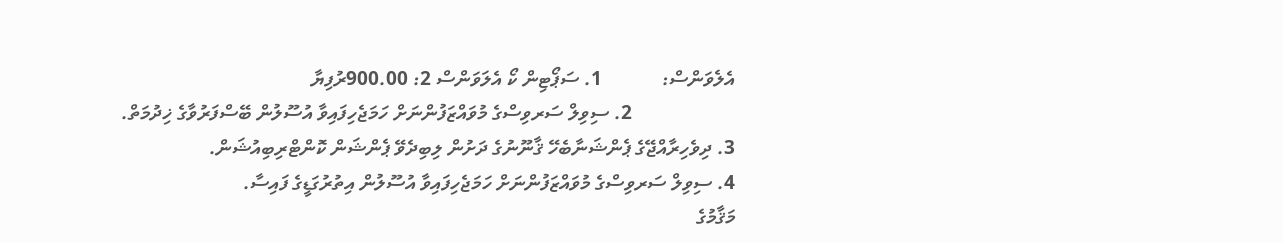އެލެވަންސް:            1. ސަޕޯޓިން ކޯ އެލަވަންސް 2: 900.00ރުފިޔާ
                     2. ސިވިލް ސަރވިސްގެ މުވައްޒަފުންނަށް ހަމަޖެހިފައިވާ އުސޫލުން ބޭސްފަރުވާގެ ޚިދުމަތް.
3. ދިވެހިރާއްޖޭގެ ޕެންޝަނާބެހޭ ޤާނޫނުގެ ދަށުން ލިބިދެވޭ ޕެންޝަން ކޮންޓްރިބިއުޝަން.
4. ސިވިލް ސަރވިސްގެ މުވައްޒަފުންނަށް ހަމަޖެހިފައިވާ އުސޫލުން އިތުރުގަޑީގެ ފައިސާ.
މަޤާމުގެ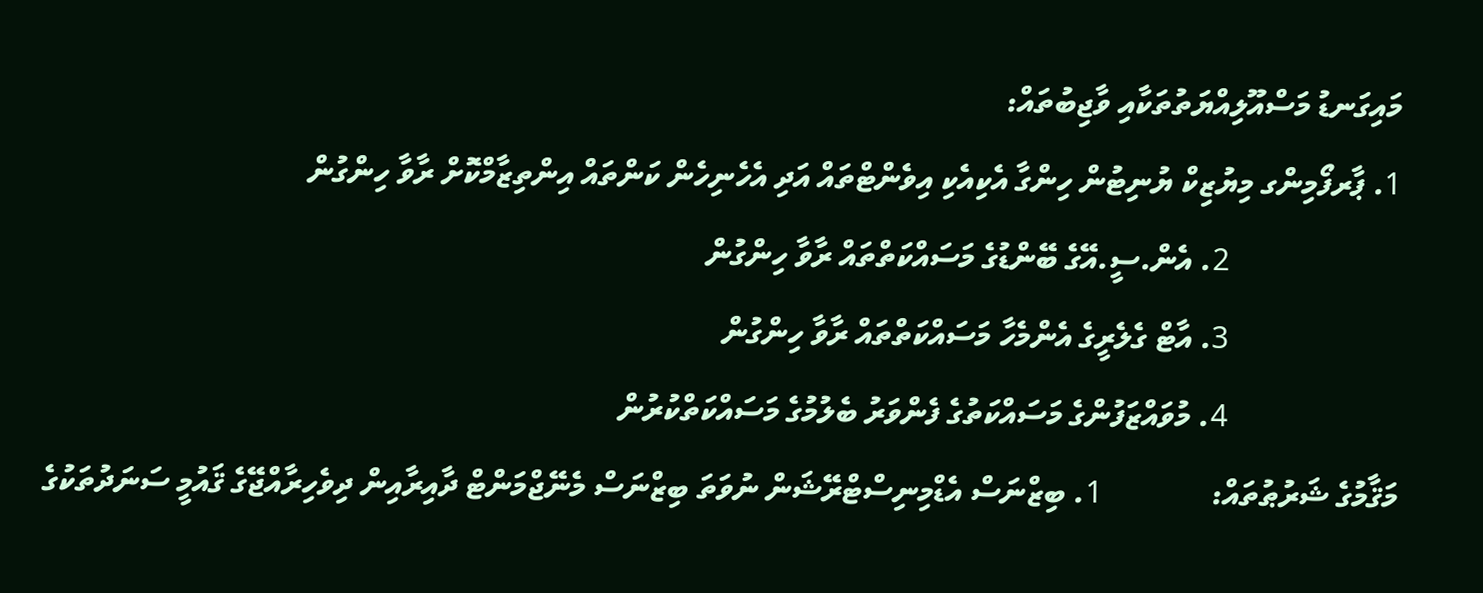މައިގަނޑު މަސްއޫލިއްޔަތުތަކާއި ވާޖިބުތައް:
1. ޕާރފޯމިންގ މިޔުޒިކް ޔުނިޓުން ހިންގާ އެކިއެކި އިވެންޓްތައް އަދި އެހެނިހެން ކަންތައް އިންތިޒާމްކޮށް ރާވާ ހިންގުން
                      2. އެން.ސީ.އޭގެ ބޭންޑުގެ މަސައްކަތްތައް ރާވާ ހިންގުން
                      3. އާޓް ގެލެރީގެ އެންމެހާ މަސައްކަތްތައް ރާވާ ހިންގުން
                      4. މުވައްޒަފުންގެ މަސައްކަތުގެ ފެންވަރު ބެލުމުގެ މަސައްކަތްކުރުން
މަޤާމުގެ ޝަރުޠުތައް:              1. ބިޒްނަސް އެޑްމިނިސްޓްރޭޝަން ނުވަތަ ބިޒްނަސް މެނޭޖްމަންޓް ދާއިރާއިން ދިވެހިރާއްޖޭގެ ޤައުމީ ސަނަދުތަކުގެ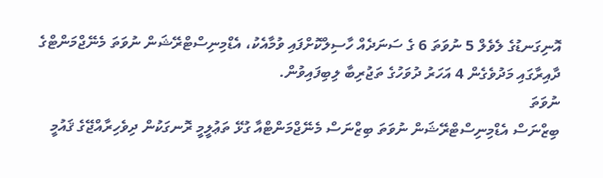އޮނިގަނޑުގެ ލެވެލް 5 ނުވަތަ 6 ގެ ސަނަދެއް ހާސިލްކޮށްފައި ވުމާއެކު، އެޑްމިނިސްޓްރޭޝަން ނުވަތަ މެނޭޖްމަންޓްގެ ދާއިރާގައި މަދުވެގެން 4 އަހަރު ދުވަހުގެ ތަޖުރިބާ ލިބިފައިވުން.
ނުވަތަ
ބިޒްނަސް އެޑްމިނިސްޓްރޭޝަން ނުވަތަ ބިޒްނަސް މެނޭޖްމަންޓްއާ ގުޅޭ ތަޢުލީމީ ރޮނގަކުން ދިވެހިރާއްޖޭގެ ޤައުމީ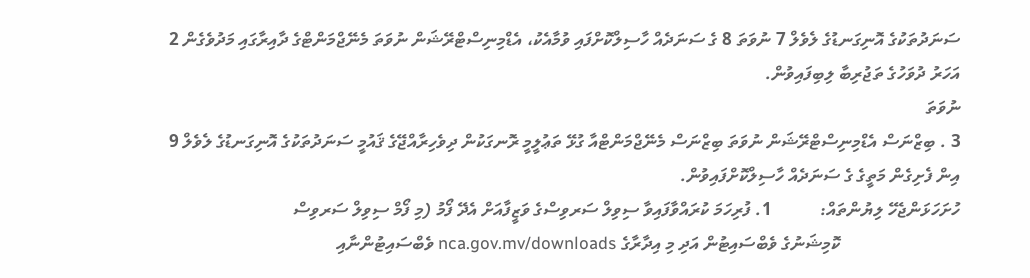ސަނަދުތަކުގެ އޮނިގަނޑުގެ ލެވެލް 7 ނުވަތަ 8 ގެ ސަނަދެއް ހާސިލްކޮށްފައި ވުމާއެކު، އެޑްމިނިސްޓްރޭޝަން ނުވަތަ މެނޭޖްމަންޓްގެ ދާއިރާގައި މަދުވެގެން 2 އަހަރު ދުވަހުގެ ތަޖުރިބާ ލިބިފައިވުން.
ނުވަތަ
3 . ބިޒްނަސް އެޑްމިނިސްޓްރޭޝަން ނުވަތަ ބިޒްނަސް މެނޭޖްމަންޓްއާ ގުޅޭ ތަޢުލީމީ ރޮނގަކުން ދިވެހިރާއްޖޭގެ ޤައުމީ ސަނަދުތަކުގެ އޮނިގަނޑުގެ ލެވެލް 9 އިން ފެށިގެން މަތީގެ ގެ ސަނަދެއް ހާސިލްކޮށްފައިވުން.
ހުށަހަޅަންޖެހޭ ލިޔުންތައް:           1. ފުރިހަމަ ކުރައްވާފައިވާ ސިވިލް ސަރވިސްގެ ވަޒީފާއަށް އެދޭ ފޯމު (މި ފޯމް ސިވިލް ސަރވިސް
                           ކޮމިޝަނުގެ ވެބްސައިޓުން އަދި މި އިދާރާގެ nca.gov.mv/downloads ވެބްސައިޓުންނާއި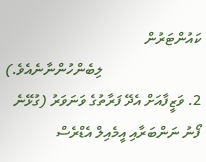ކައުންޓަރުން
                           ލިބެންހުންނާނެއެވެ.)
2. ވަޒީފާއަށް އެދޭ ފަރާތުގެ ވަނަވަރު (ގުޅޭނެ ފޯނު ނަންބަރާއި އީމެއިލް އެޑްރެސް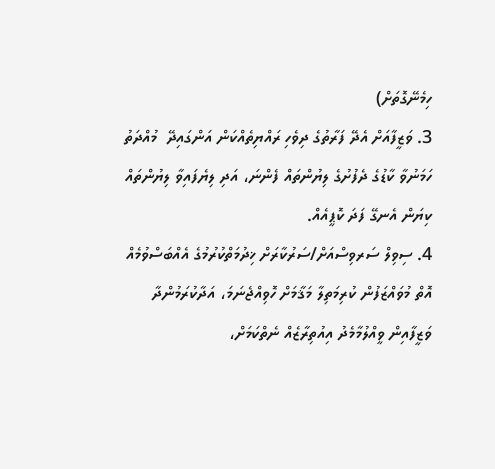ހިމެނޭގޮތަށް)
3. ވަޒީފާއަށް އެދޭ ފަރާތުގެ ދިވެހި ރައްޔިތެއްކަން އަންގައިދޭ  މުއްދަތު ހަމަނުވާ ކާޑުގެ ދެފުށުގެ ލިޔުންތައް ފެންނަ، އަދި ލިޔެފައިވާ ލިޔުންތައް ކިޔަން އެނގޭ ފަދަ ކޮޕީއެއް.
4. ސިވިލް ސަރވިސްއަށް/ސަރުކާރަށް ޚިދުމަތްކުރުމުގެ އެއްބަސްވުމެއް އޮތް މުވައްޒަފުން ކުރިމަތިލާ މަޤާމަށް ހޮވިއްޖެނަމަ، އަދާކުރަމުންދާ ވަޒީފާއިން ވީއްލުމާމެދު އިއުތިރާޒެއް ނެތްކަމަށް،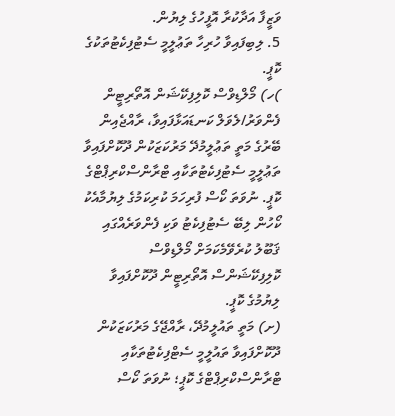ވަޒީފާ އަދާކުރާ އޮފީހުގެ ލިޔުން.
5. ލިބިފައިވާ ހުރިހާ ތަޢުލީމީ ސެޓުފިކެޓުތަކުގެ ކޮޕީ.
)ހ) މޯލްޑިވްސް ކޮލިފިކޭޝަން އޮތޯރިޓީން ފެންވަރު/ލެވަލް ކަނޑައަޅާފައިވާ، ރާއްޖެއިން ބޭރުގެ މަތީ ތަޢުލީމުދޭ މަރުކަޒަކުން ދޫކޮށްފައިވާ ތަޢުލީމީ ސެޓުފިކެޓުތަކާއި ޓްރާންސްކްރިޕްޓްގެ ކޮޕީ. ނުވަތަ ކޯސް ފުރިހަމަ ކުރިކަމުގެ ލިޔުމާއެކު ކޯހުން ލިބޭ ސެޓުފިކެޓު ވަކި ފެންވަރެއްގައި ޤަބޫލު ކުރެވޭމެކަމަށް މޯލްޑިވްސް ކޮލިފިކޭޝަންސް އޮތޯރިޓީން ދޫކޮށްފައިވާ ލިޔުމުގެ ކޮޕީ.
(ށ) މަތީ ތައުލީމުދޭ، ރާއްޖޭގެ މަރުކަޒަކުން ދޫކޮށްފައިވާ ތައުލީމީ ސެޓްފިކެޓުތަކާއި ޓްރާންސްކްރިޕްޓްގެ ކޮޕީ؛ ނުވަތަ ކޯސް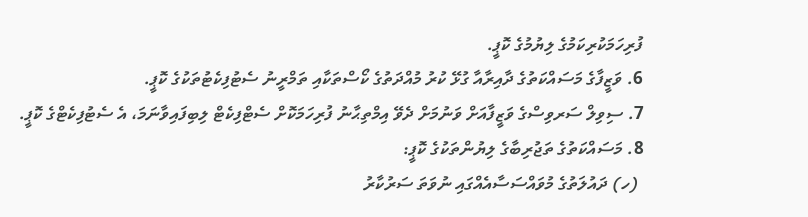ފުރިހަމަކުރިކަމުގެ ލިޔުމުގެ ކޮޕީ.
6. ވަޒީފާގެ މަސައްކަތުގެ ދާއިރާއާ ގުޅޭ ކުރު މުއްދަތުގެ ކޯސްތަކާއި ތަމްރީނު ސެޓުފިކެޓުތަކުގެ ކޮޕީ.
7. ސިވިލް ސަރވިސްގެ ވަޒީފާއަށް ވަނުމަށް ދެވޭ އިމްތިޙާނު ފުރިހަމަކޮށް ސެޓްފިކެޓް ލިބިފައިވާނަމަ، އެ ސެޓުފިކެޓްގެ ކޮޕީ.
8. މަސައްކަތުގެ ތަޖުރިބާގެ ލިޔުންތަކުގެ ކޮޕީ:
 (ހ) ދައުލަތުގެ މުވައްސަސާއެއްގައި ނުވަތަ ސަރުކާރު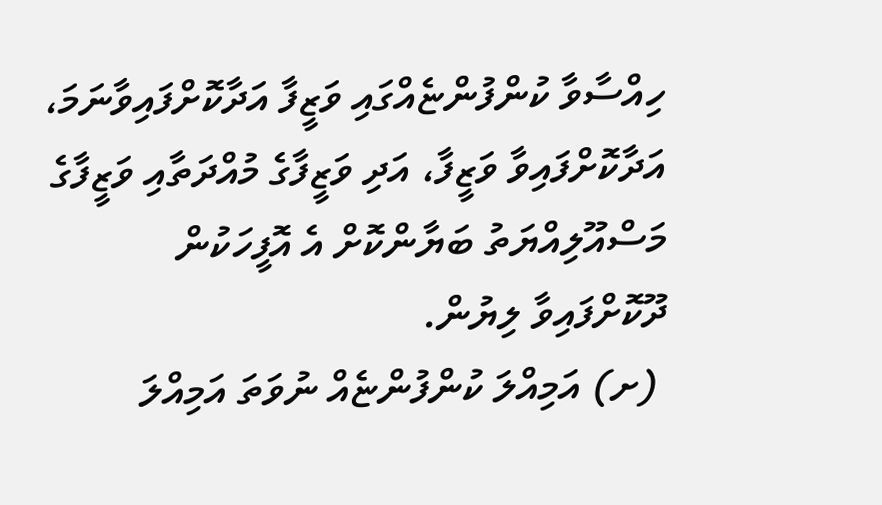ހިއްސާވާ ކުންފުންޏެއްގައި ވަޒީފާ އަދާކޮށްފައިވާނަމަ، އަދާކޮށްފައިވާ ވަޒީފާ، އަދި ވަޒީފާގެ މުއްދަތާއި ވަޒީފާގެ މަސްއޫލިއްޔަތު ބަޔާންކޮށް އެ އޮފީހަކުން ދޫކޮށްފައިވާ ލިޔުން.
 (ށ) އަމިއްލަ ކުންފުންޏެއް ނުވަތަ އަމިއްލަ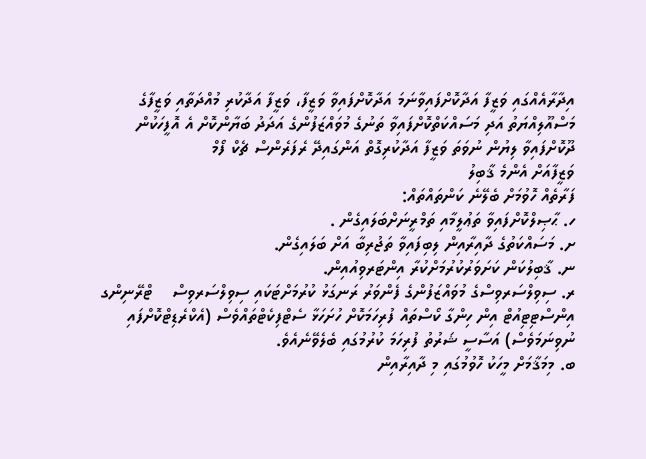އިދާރާއެއްގައި ވަޒީފާ އަދާކޮށްފައިވާނަމަ އަދާކޮށްފައިވާ ވަޒީފާ، ވަޒީފާ އަދާކުރި މުއްދަތާއި ވަޒީފާގެ މަސްއޫލިއްޔަތު އަދި މަސައްކަތްކޮށްފައިވާ ތަނުގެ މުވައްޒަފުންގެ އަދަދު ބަޔާންކޮށް އެ އޮފީހަކުން ދޫކޮށްފައިވާ ލިޔުން ނުވަތަ ވަޒީފާ އަދާކުރިގޮތް އަންގައިދޭ ރެފަރެންސް ޗެކް ފޯމް
ވަޒީފާއަށް އެންމެ ޤާބިލު
ފަރާތެއް ހޮވުމަށް ބެލޭނެ ކަންތައްތައް:
ހ. ޙާޞިލްކޮށްފައިވާ ތަޢުލީމާއި ތަމްރީނަށްބަލައިގެން .
ށ. މަސައްކަތުގެ ދާއިރާއިން ލިބިފައިވާ ތަޖުރިބާ އަށް ބަލައިގެން.
ނ. ޤާބިލުކަން ކަށަވަރުކުރުމަށްކުރާ އިންޓަރވިއުއިން.
ރ. ސިވިލްސަރވިސްގެ މުވައްޒަފުންގެ ފެންވަރު ރަނގަޅު ކުރުމަށްޓަކައި ސިވިލްސަރވިސް    ޓްރޭނިންގ އިންސްޓިޓިއުޓް އިން ހިންގާ ކޯސްތައް ފުރިހަމަކޮށް ހުށަހަޅާ ސެޓްފިކެޓްތައްވެސް (އެކްރެޑިޓްކޮށްފައި ނުވިނަމަވެސް) އަސާސީ ޝަރުތު ފުރިހަމަ ކުރުމުގައި ބެލެވޭނެއެވެ.
ބ. މިމަޤާމަށް މީހަކު ހޮވުމުގައި މި ދާއިރާއިން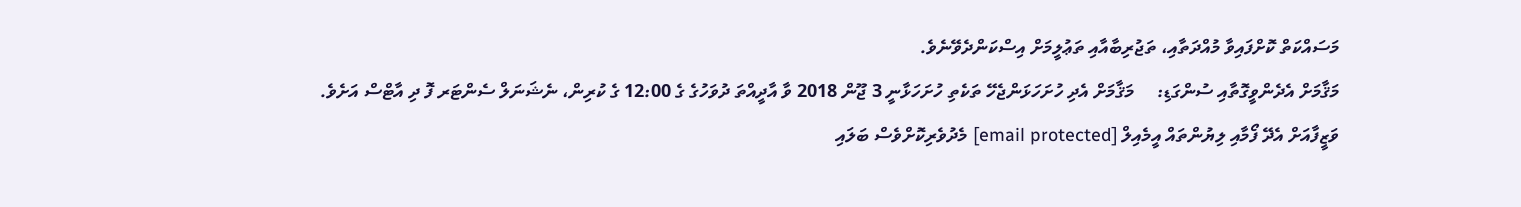މަސައްކަތް ކޮށްފައިވާ މުއްދަތާއި، ތަޖުރިބާއާއި ތަޢުލީމަށް އިސްކަންދެވޭނެވެ.
މަޤާމަށް އެދެންވީގޮތާއި ސުންގަޑި:     މަޤާމަށް އެދި ހުށަހަޅަންޖެހޭ ތަކެތި ހުށަހަޅާނީ 3 ޖޫން 2018 ވާ އާދީއްތަ ދުވަހުގެ ގެ 12:00 ގެ ކުރިން، ނެޝަނަލް ސެންޓަރ ފޮ ދި އާޓްސް އަށެވެ. ވަޒީފާއަށް އެދޭ ފޯމާއި ލިޔުންތައް އީމެއިލް [email protected] މެދުވެރިކޮށްވެސް ބަލައި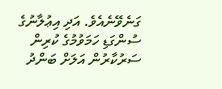ގަނެވޭނެއެވެ. އަދި އިޢުލާނުގެ ސުންގަޑި ހަމަވުމުގެ ކުރިން ސަރުކާރުން އަލަށް ބަންދު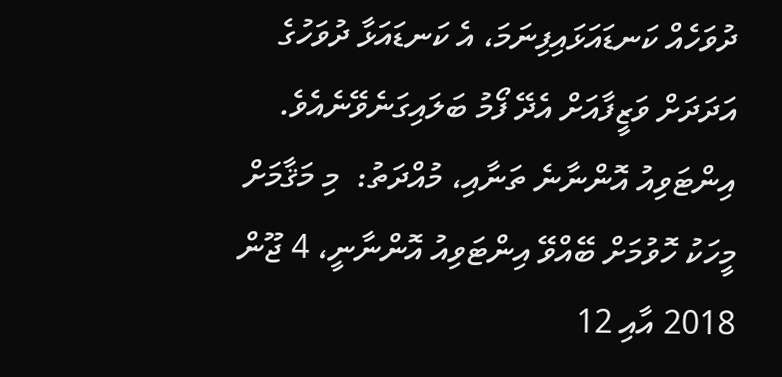ދުވަހެއް ކަނޑައަޅައިފިނަމަ، އެ ކަނޑައަޅާ ދުވަހުގެ އަދަދަށް ވަޒީފާއަށް އެދޭ ފޯމު ބަލައިގަނެވޭނެއެވެ.
އިންޓަވިއު އޮންނާނެ ތަނާއި، މުއްދަތު:  މި މަޤާމަށް މީހަކު ހޮވުމަށް ބޭއްވޭ އިންޓަވިއު އޮންނާނީ، 4 ޖޫން 2018 އާއި 12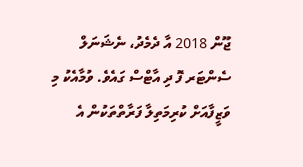ޖޫން 2018 އާ ދެމެދު، ނެޝަނަލް ސެންޓަރ ފޮ ދި އާޓްސް ގައެވެ. ވުމާއެކު މި ވަޒީފާއަށް ކުރިމަތިލާ ފަރާތްތަކުން އެ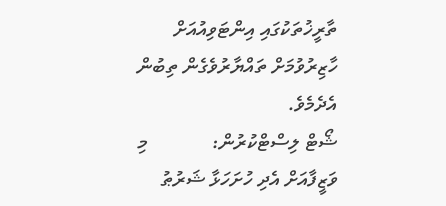ތާރީޚުތަކުގައި އިންޓަވިއުއަށް ހާޒިރުވުމަށް ތައްޔާރުވެގެން ތިބުން އެދެމެވެ.
ޝޯޓް ލިސްޓްކުރުން:             މި ވަޒީފާއަށް އެދި ހުށަހަޅާ ޝަރުޠު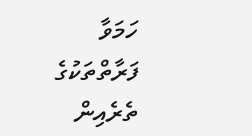ހަމަވާ ފަރާތްތަކުގެ ތެރެއިން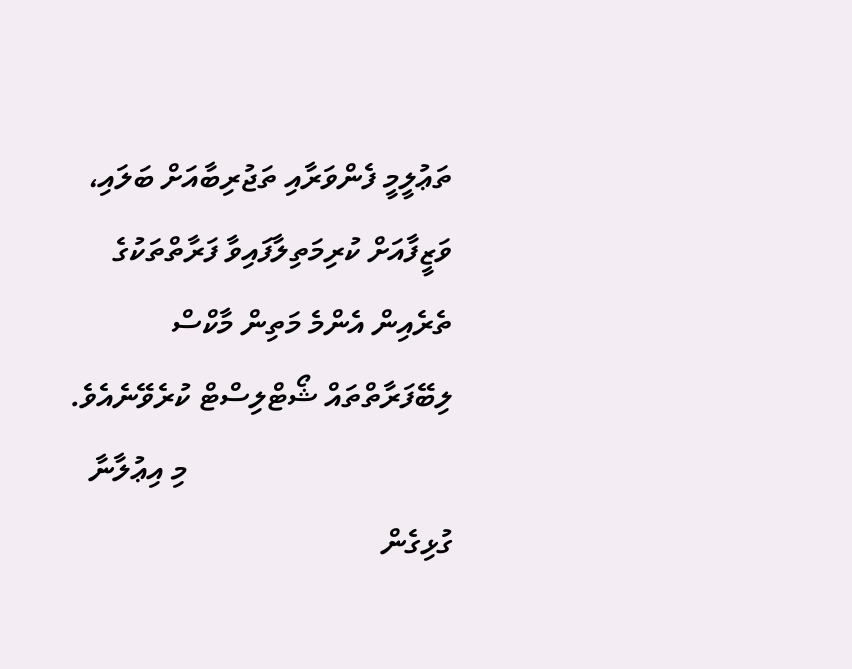ތަޢުލީމީ ފެންވަރާއި ތަޖުރިބާއަށް ބަލައި، ވަޒީފާއަށް ކުރިމަތިލާފައިވާ ފަރާތްތަކުގެ ތެރެއިން އެންމެ މަތިން މާކްސް ލިބޭފަރާތްތައް ޝޯޓްލިސްޓް ކުރެވޭނެއެވެ.
                                  މި އިޢުލާނާ ގުޅިގެން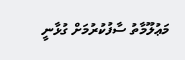މަޢުލޫމާތު ސާފުކުރުމަށް ގުޅާނީ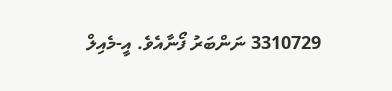3310729 ނަންބަރު ފޯނާއެވެ. އީ-މެއިލް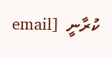ކުރާނީ  [email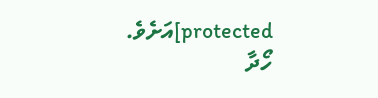protected]އަށެވެ.
ހޯދާ